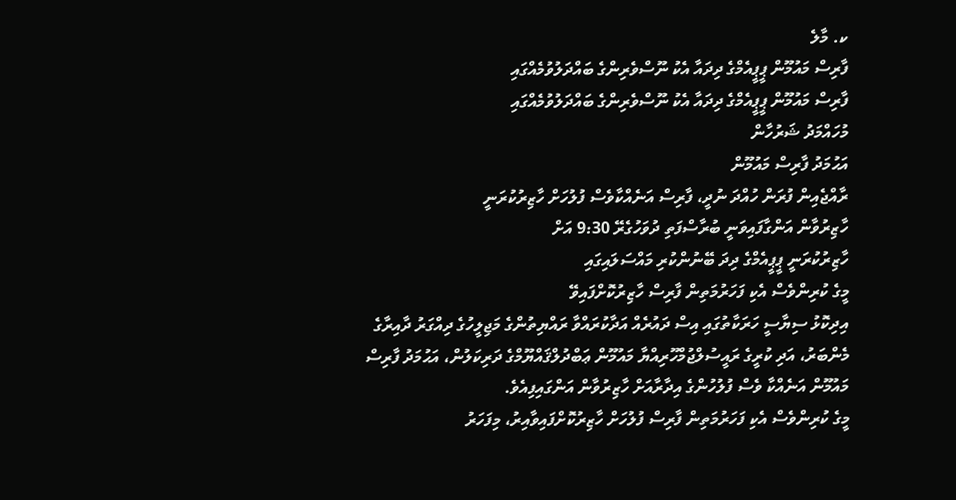ކ. މާލެ
ފާރިސް މައުމޫން ޕީޕީއެމްގެ ދިދައާ އެކު ނޫސްވެރިންގެ ބައްދަލުވުމެއްގައި
ފާރިސް މައުމޫން ޕީޕީއެމްގެ ދިދައާ އެކު ނޫސްވެރިންގެ ބައްދަލުވުމެއްގައި
މުހައްމަދު ޝަރުހާން
އަޙުމަދު ފާރިސް މައުމޫން
ރާއްޖެއިން ފުރަން ހުއްދަ ނުދީ، ފާރިސް އަނެއްކާވެސް ފުލުހަށް ހާޒިރުކުރަނީ
ހާޒިރުވާން އަންގާފައިވަނީ ބުރާސްފަތި ދުވަހުގެރޭ 9:30 އަށް
ހާޒިރުކުރަނީ ޕީޕީއެމްގެ ދިދަ ބޭނުންކުރި މައްސަލައިގައި
މީގެ ކުރިންވެސް އެކި ފަހަރުމަތިން ފާރިސް ހާޒިރުކޮށްފައިވޭ
އިދިކޮޅު ސިޔާސީ ހަރަކާތުގައި އިސް ދައުރެއް އަދާކުރައްވާ ރައްޔިތުންގެ މަޖިލީހުގެ ދިއްގަރު ދާއިރާގެ މެންބަރު، އަދި ކުރީގެ ރައީސުލްޖުމްހޫރިއްޔާ މައުމޫން ޢަބްދުލްޤައްޔޫމްގެ ދަރިކަލުން، އަޙުމަދު ފާރިސް މައުމޫން އަނެއްކާ ވެސް ފުލުހުންގެ އިދާރާއަށް ހާޒިރުވާން އަންގައިފިއެވެ.
މީގެ ކުރިންވެސް އެކި ފަހަރުމަތިން ފާރިސް ފުލުހަށް ހާޒިރުކޮށްފައިވާއިރު، މިފަހަރު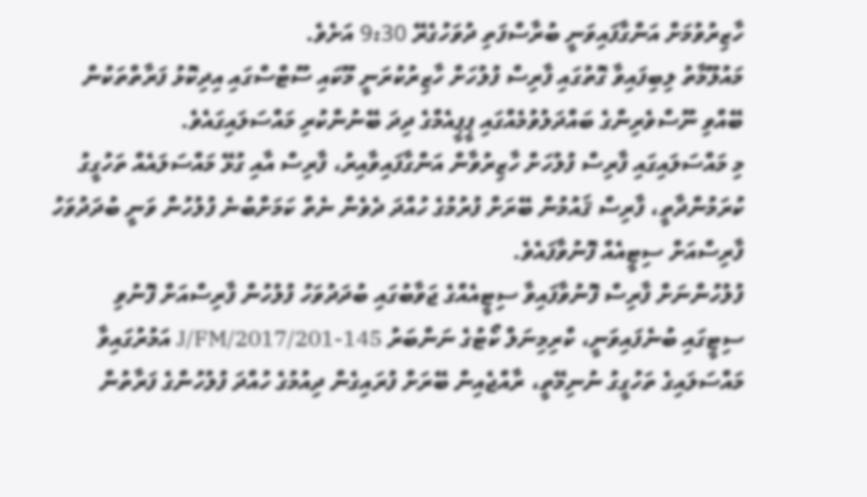ހާޒިރުވުމަށް އަންގާފައިވަނީ ބުރާސްފަތި ދުވަހުގެރޭ 9:30 އަށެވެ.
މައުލޫމާތު ލިބިފައިވާ ގޮތުގައި ފާރިސް ފުލުހަށް ހާޒިރުކުރަނީ މޫކައި ސޫޓްސްގައި އިދިކޮޅު ފަރާތްތަކުން ބޭއްވި ނޫސްވެރިންގެ ބައްދަލުވުމެއްގައި ޕީޕީއެމްގެ ދިދަ ބޭނުންކުރި މައްސަލައިގައެވެ.
މި މައްސަލައިގައި ފާރިސް ފުލުހަށް ހާޒިރުވާން އަންގާފައިވާއިރު، ފާރިސް އާއި ގުޅޭ މައްސަލައެއް ތަހުގީގު ކުރަމުންދާތީ، ފާރިސް ޤައުމުން ބޭރަށް ފުރުމުގެ ހުއްދަ ދެވެން ނެތް ކަމަށްބުނެ ފުލުހުން ވަނީ ބުދަދުވަހު ފާރިސްއަށް ސިޓީއެއް ފޮނުވާފައެވެ.
ފުލުހުންނަށް ފާރިސް ފޮނުވާފައިވާ ސިޓީއެއްގެ ޖަވާބުގައި ބުދަދުވަހު ފުލުހުން ފާރިސްއަށް ފޮނުވި ސިޓީގައި ބުނެފައިވަނީ، ކްރިމިނަލް ކޯޓުގެ ނަންބަރު 145-J/FM/2017/201 އަމުރުގައިވާ މައްސަލައިގެ ތަހުގީގު ނުނިމޭތީ، ރާއްޖެއިން ބޭރަށް ފުރައިގެން ދިއުމުގެ ހުއްދަ ފުލުހުންގެ ފަރާތުން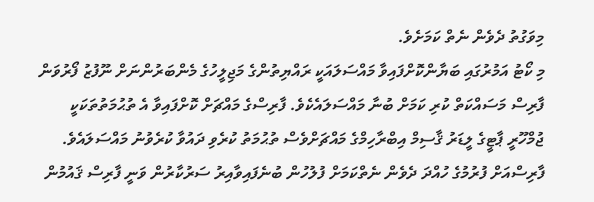މިވަގުތު ދެވެން ނެތް ކަމަށެވެ.
މި ކޯޓު އަމުރުގައި ބަޔާންކޮށްފައިވާ މައްސަލައަކީ ރައްޔިތުންގެ މަޖިލީހުގެ މެންބަރުންނަށް ނޫފުޒު ފޯރުވަން ފާރިސް މަސައްކަތް ކުރި ކަމަށް ބުނާ މައްސަލައެކެވެ. ފާރިސްގެ މައްޗަށް ކޮށްފައިވާ އެ ތުޙުމަތުތަކަކީ ޖުމްހޫރީ ޕާޓީގެ ލީޑަރު ޤާސިމް އިބްރާހިމްގެ މައްޗަށްވެސް ތުޙުމަތު ކުރެވި ދައުވާ ކުރެވުނު މައްސަލައެވެ.
ފާރިސްއަށް ފުރުމުގެ ހުއްދަ ދެވެން ނެތްކަމަށް ފުލުހުން ބުނެފައިވާއިރު ސަރުކާރުން ވަނީ ފާރިސް ޤައުމުން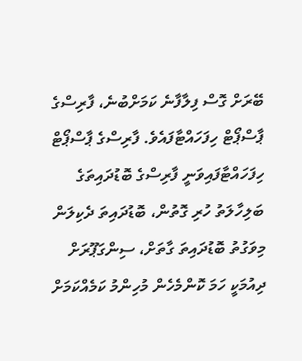ބޭރަށް ގޮސް ފިލާފާނެ ކަމަށްބުނެ، ފާރިސްގެ ޕާސްޕޯޓް ހިފަހައްޓާފައެވެ. ފާރިސްގެ ޕާސްޕޯޓް ހިފަހައްޓާފައިވަނީ ފާރިސްގެ ބޮޑުދައިތަގެ ބަލިހާލަތު ހުރި ގޮތުން، ބޮޑުދައިތަ ދެކިލަން މިވަގުތު ބޮޑުދައިތަ ގާތަށް، ސިންގަޕޫރަށް ދިއުމަކީ ހަމަ ކޮންމެހެން މުހިންމު ކަމެއްކަމަށް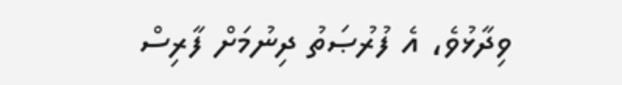ވިދާޅުވެ، އެ ފުރުޞަތު ދިނުމަށް ފާރިސް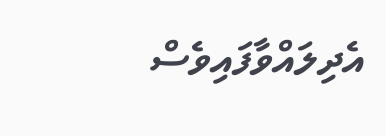އެދިލައްވާފައިވެސް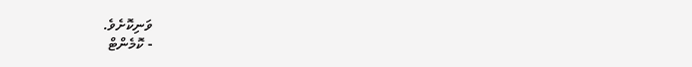ވަނިކޮށެވެ.
- ކޮމެންޓް